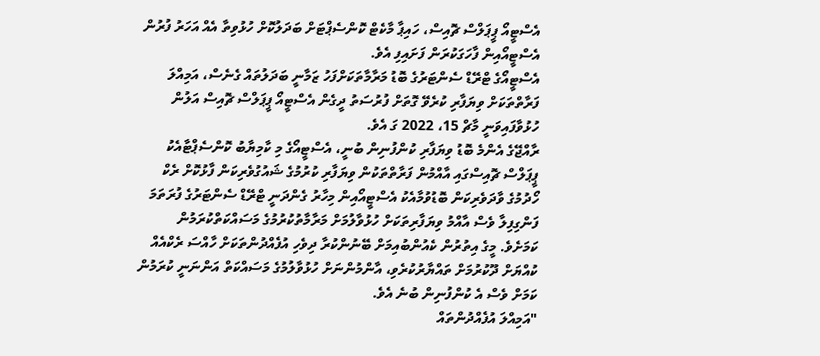އެސްޓީއޯ ޕީޕަލްސް ޗޮއިސް، ހައިޕާ މާކެޓް ކޮންސެޕްޓަށް ބަދަލުކޮށް ހުޅުވިތާ އެއް އަހަރު ފުރުން އެސްޓީއޯއިން ފާހަގަކުރަން ފަށައިފި އެވެ.
އެސްޓީއޯގެ ޓްރޭޑް ސެންޓަރުގެ ބޮޑު މަރާމާތަކަށްފަހު ޒަމާނީ ބަދަލުތައް ގެނެސް، އަމިއްލަ ފަރާތްތަކަށް ވިޔަފާރި ކުރެވޭ ގޮތަށް ފުރުސަތު ދީގެން އެސްޓީއޯ ޕީޕަލްސް ޗޮއިސް އަލުން ހުޅުވާފައިވަނީ މާޗް 15، 2022 ގަ އެވެ.
ރާއްޖޭގެ އެންމެ ބޮޑު ވިޔަފާރި ކުންފުނިން ބުނީ، އެސްޓީއޯގެ މި ކާމިޔާބު ކޮންސެޕްޓާއެކު ޕީޕަލްސް ޗޮއިސްގައި އާއްމުން ފަރާތްތަކުން ވިޔަފާރި ކުރުމުގެ ޝައުގުވެރިކަން ފާޅުކޮށް ރެކް ހޯދުމުގެ ވާދަވެރިކަން ބޮޑުވުމާއެކު އެސްޓީއޯއިން މިހާރު ގެންދަނީ ޓްރޭޑް ސެންޓަރުގެ ފުރަތަމަ ފަންގިފިލާ ވެސް އާއްމު ވިޔަފާރިތަކަށް ހުޅުވާލުމަށް މަރާމާތުކުރުމުގެ މަސައްކަތްކުރަމުން ކަމަށެވެ. މީގެ އިތުރުން ކެއުންބުއިމަށް ބޭނުންކުރާ ދިވެހި އުފެއްދުންތަކަށް ހާއްސަ ރެކްއެއް ކުއްޔަށް ދޫކުރުމަށް ތައްޔާރުކުރެވި، އާންމުންނަށް ހުޅުވާލުމުގެ މަސައްކަތް އަންނަނީ ކުރަމުން ކަމަށް ވެސް އެ ކުންފުނިން ބުނެ އެވެ.
"އަމިއްލަ އުފެއްދުންތައް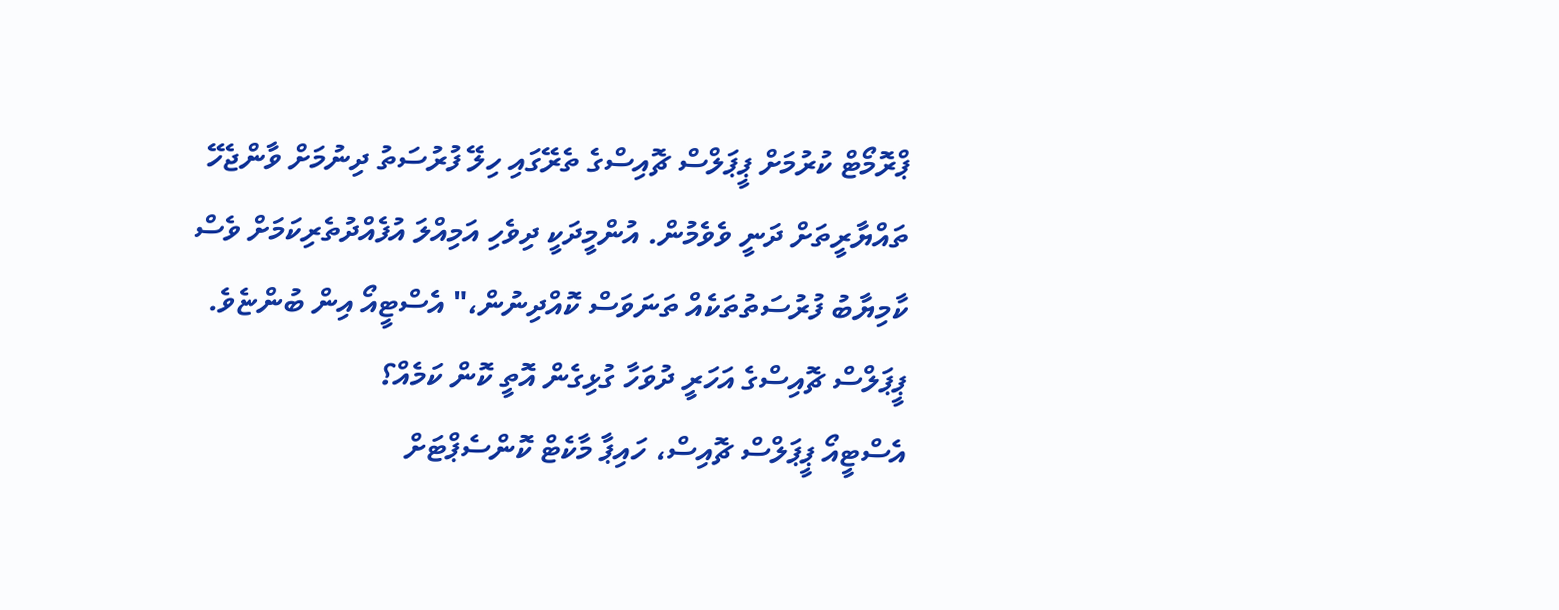ޕްރޮމޯޓް ކުރުމަށް ޕީޕަލްސް ޗޮއިސްގެ ތެރޭގައި ހިލޭ ފުރުސަތު ދިނުމަށް ވާންޖެހޭ ތައްޔާރީތަށް ދަނީ ވެވެމުން. އުންމީދަކީ ދިވެހި އަމިއްލަ އުފެއްދުތެރިކަމަށް ވެސް ކާމިޔާބު ފުރުސަތުތަކެއް ތަނަވަސް ކޮއްދިނުން،" އެސްޓީއޯ އިން ބުންޏެވެ.
ޕީޕަލްސް ޗޮއިސްގެ އަހަރީ ދުވަހާ ގުޅިގެން އޮތީ ކޮން ކަމެއް؟
އެސްޓީއޯ ޕީޕަލްސް ޗޮއިސް، ހައިޕާ މާކެޓް ކޮންސެޕްޓަށް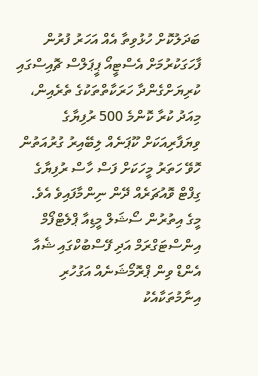ބަދަލުކޮށް ހުޅުވިތާ އެއް އަހަރު ފުރުން ފާހަގަކުރުމަށް އެސްޓީއޯ ޕީޕަލްސް ޗޮއިސްގައި ކުރިޔަށްގެންދާ ހަރަކާތްތަކުގެ ތެރެއިން، މިއަދު ކުރާ ކޮންމެ 500 ރުފިޔާގެ ވިޔަފާރިއަކަށް ކޫޕަނެއް ލިބޭއިރު ގުރުއަތުން ހޮވޭ ހަތަރު މީހަކަށް ފަސް ހާސް ރުފިޔާގެ ގިފްޓް ވޮއުޗަރެއް ދޭން ނިންމާފައިވެ އެވެ.
މީގެ އިތުރުން ސޯޝަލް މީޑިއާ ޕްލެޓްފޯމް އިންސްޓަގްރަމް އަދި ފޭސްބުކްގައި ޝެއާ އެންޑް ވިން ޕްރޮމޯޝަނެއް އަގުހުރި އިނާމުތަކާއެކު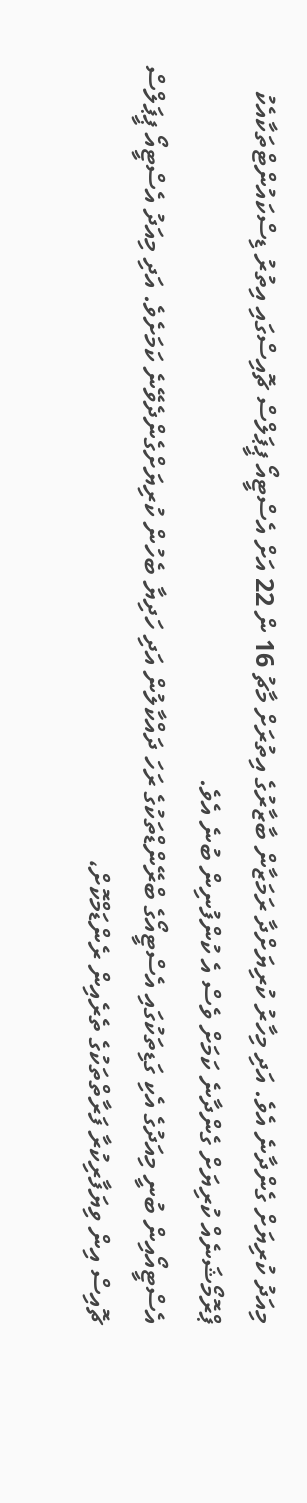މިއަދު ކުރިޔަށް ގެންދާނެ އެވެ. އަދި މިހާރު ކުރިޔަށްދާ ރަމަޒާން ބާޒާރުގެ އިތުރަށް މާޗު 16 ން 22 އަށް އެސްޓީއޯ ޕީޕަލްސް ޗޮއިސްގައި އިތުރު ޑިސްކައުންޓްތަކާއެކު ޕްރޮމޯޝަނެއް ކުރިޔަށް ގެންދާނެ ކަމަށް ވެސް އެ ކުންފުނިން ބުނެ އެވެ.
އެސްޓީއޯއިން ބުނީ މިއަދުގެ އެކި ގަޑިތަކުގައި އެސްޓީއޯގެ ބްރޭންޑްތަކުގެ ރަހަ ދައްކާލުން އަދި ހަދިޔާ ބެހުން ކުރިޔަށްގެންދެވޭނެ ކަމަށެވެ. އަދި މިއަދު އެސްޓީއޯ ޕީޕަލްސް ޗޮއިސް އިން ވިޔަފާރިކުރާ ފަރާތްތަކުގެ ތެރެއިން ރެންޑަމްކޮށް،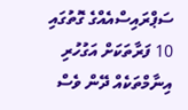ސަޕްރައިސްއެއްގެ ގޮތުގައި 10 ފަރާތަކަށް އަގުހުރި އިނާމްތަކެއް ދޭން ވެސް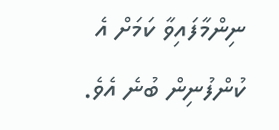ނިންމާފައިވާ ކަމަށް އެ ކުންފުނިން ބުނެ އެވެ.